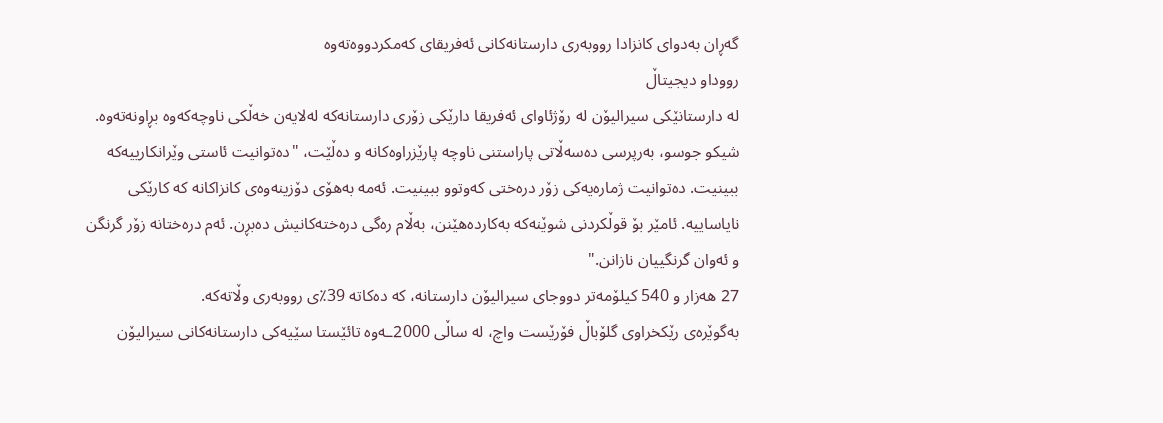گەڕان بەدوای کانزادا رووبەری دارستانەکانی ئەفریقای کەمکردووەتەوە
رووداو دیجیتاڵ
لە دارستانێکی سیرالیۆن لە رۆژئاوای ئەفریقا دارێکی زۆری دارستانەکە لەلایەن خەڵکی ناوچەکەوە بڕاونەتەوە.
شیکو جوسو، بەرپرسی دەسەڵاتی پاراستنی ناوچە پارێزراوەکانە و دەڵێت، "دەتوانیت ئاستی وێرانکارییەکە ببینیت. دەتوانیت ژمارەیەکی زۆر درەختی کەوتوو ببینیت. ئەمە بەهۆی دۆزینەوەی کانزاکانە کە کارێکی نایاساییە. ئامێر بۆ قوڵکردنی شوێنەکە بەکاردەهێنن، بەڵام رەگی درەختەکانیش دەبڕن. ئەم درەختانە زۆر گرنگن و ئەوان گرنگییان نازانن."
27 هەزار و 540 کیلۆمەتر دووجای سیرالیۆن دارستانە، کە دەکاتە 39٪ی رووبەری وڵاتەکە.
بەگوێرەی رێکخراوی گلۆباڵ فۆرێست واچ، لە ساڵی 2000ـەوە تائێستا سێیەکی دارستانەکانی سیرالیۆن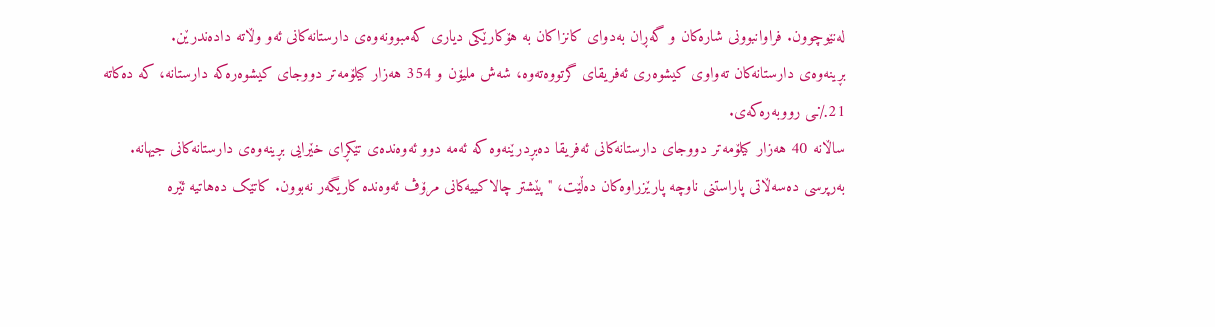لەنێوچوون. فراوانبوونی شارەکان و گەڕان بەدوای کانزاکان بە هۆکارێکی دیاری کەمبوونەوەی دارستانەکانی ئەو وڵاتە دادەندرێن.
بڕینەوەی دارستانەکان تەواوی کیشوەری ئەفریقای گرتووەتەوە، شەش ملیۆن و 354 هەزار کیلۆمەتر دووجای کیشوەرەکە دارستانە، کە دەکاتە 21٪ـی رووبەرەکەی.
ساڵانە 40 هەزار کیلۆمەتر دووجای دارستانەکانی ئەفریقا دەبڕدرێنەوە کە ئەمە دوو ئەوەندەی تێکڕای خێرایی بڕینەوەی دارستانەکانی جیهانە.
بەرپرسی دەسەڵاتی پاراستنی ناوچە پارێزراوەکان دەڵێت، "پێشتر چالاکییەکانی مرۆڤ ئەوەندە کاریگەر نەبوون. کاتێک دەهاتیە ئێرە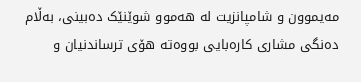مەیموون و شامپانزیت لە هەموو شوێنێک دەبینی، بەڵام دەنگی مشاری کارەبایی بووەتە هۆی ترساندنیان و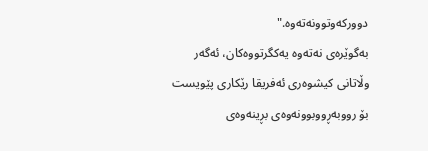دوورکەوتوونەتەوە."
بەگوێرەی نەتەوە یەکگرتووەکان، ئەگەر وڵاتانی کیشوەری ئەفریقا رێکاری پێویست بۆ رووبەڕووبوونەوەی بڕینەوەی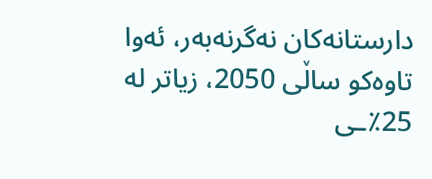دارستانەکان نەگرنەبەر، ئەوا تاوەکو ساڵی 2050، زیاتر لە 25٪ـی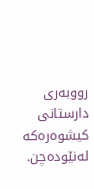رووبەری دارستانی کیشوەرەکە لەنێودەچن.